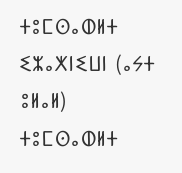ⵜⵓⵎⵙⴰⵀⵍⵜ ⵉⵣⴰⵅⵏⵉⵡⵏ (ⴰⵢⵜ ⵓⵍⴰⵍ)
ⵜⵓⵎⵙⴰⵀⵍⵜ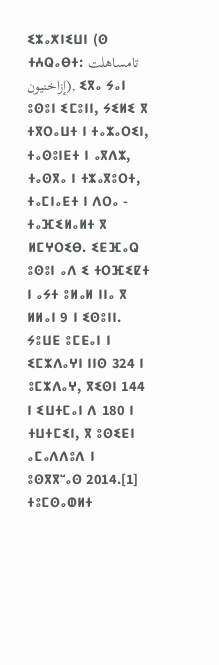ⵉⵣⴰⵅⵏⵉⵡⵏ (ⵙ ⵜⵄⵕⴰⴱⵜ: تامساهلت إزاخنيون), ⵉⴳⴰ ⵢⴰⵏ ⵓⵙⵓⵏ ⵉⵎⵓⵏⵏ, ⵢⵉⵍⵉ ⴳ ⵜⴳⵔⴰⵡⵜ ⵏ ⵜⴰⵣⴰⵔⵉⵏ, ⵜⴰⵙⵓⵏⴹⵜ ⵏ ⴰⴳⴷⵣ, ⵜⴰⵙⴳⴰ ⵏ ⵜⵣⴰⴳⵓⵔⵜ, ⵜⴰⵎⵏⴰⴹⵜ ⵏ ⴷⵔⴰ - ⵜⴰⴼⵉⵍⴰⵍⵜ ⴳ ⵍⵎⵖⵔⵉⴱ. ⵉⴹⴼⴰⵕ ⵓⵙⵓⵏ ⴰⴷ ⵉ ⵜⵔⴼⵉⵇⵜ ⵏ ⴰⵢⵜ ⵓⵍⴰⵍ ⵏⵏⴰ ⴳ ⵍⵍⴰⵏ 9 ⵏ ⵉⵙⵓⵏⵏ. ⵢⵓⵡⴹ ⵓⵎⴹⴰⵏ ⵏ ⵉⵎⵣⴷⴰⵖⵏ ⵏⵏⵙ 324 ⵏ ⵓⵎⵣⴷⴰⵖ, ⴳⵉⵙⵏ 144 ⵏ ⵉⵡⵜⵎⴰⵏ ⴷ 180 ⵏ ⵜⵡⵜⵎⵉⵏ, ⴳ ⵓⵙⵉⴹⵏ ⴰⵎⴰⴷⴷⵓⴷ ⵏ ⵓⵙⴳⴳⵯⴰⵙ 2014.[1]
ⵜⵓⵎⵙⴰⵀⵍⵜ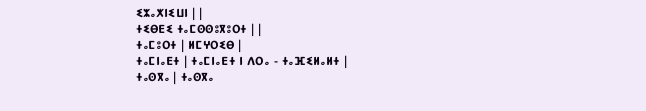ⵉⵣⴰⵅⵏⵉⵡⵏ | |
ⵜⵉⴱⴹⵉ ⵜⴰⵎⵙⵙⵓⴳⵓⵔⵜ | |
ⵜⴰⵎⵓⵔⵜ | ⵍⵎⵖⵔⵉⴱ |
ⵜⴰⵎⵏⴰⴹⵜ | ⵜⴰⵎⵏⴰⴹⵜ ⵏ ⴷⵔⴰ - ⵜⴰⴼⵉⵍⴰⵍⵜ |
ⵜⴰⵙⴳⴰ | ⵜⴰⵙⴳⴰ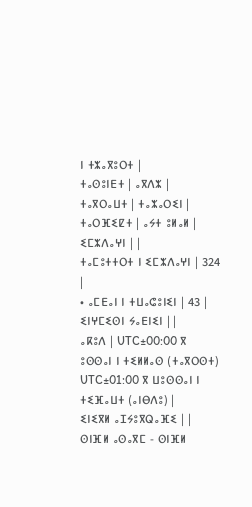ⵏ ⵜⵣⴰⴳⵓⵔⵜ |
ⵜⴰⵙⵓⵏⴹⵜ | ⴰⴳⴷⵣ |
ⵜⴰⴳⵔⴰⵡⵜ | ⵜⴰⵣⴰⵔⵉⵏ |
ⵜⴰⵔⴼⵉⵇⵜ | ⴰⵢⵜ ⵓⵍⴰⵍ |
ⵉⵎⵣⴷⴰⵖⵏ | |
ⵜⴰⵎⵓⵜⵜⵔⵜ ⵏ ⵉⵎⵣⴷⴰⵖⵏ | 324 |
• ⴰⵎⴹⴰⵏ ⵏ ⵜⵡⴰⵛⵓⵏⵉⵏ | 43 |
ⵉⵏⵖⵎⵉⵙⵏ ⵢⴰⴹⵏⵉⵏ | |
ⴰⴽⵓⴷ | UTC±00:00 ⴳ ⵓⵙⵙⴰⵏ ⵏ ⵜⵉⵍⵍⴰⵙ (ⵜⴰⴳⵔⵙⵜ) UTC±01:00 ⴳ ⵡⵓⵙⵙⴰⵏ ⵏ ⵜⵉⴼⴰⵡⵜ (ⴰⵏⴱⴷⵓ) |
ⵉⵏⵉⴳⵍ ⴰⵊⵢⵓⴳⵕⴰⴼⵉ | |
ⵙⵏⴼⵍ ⴰⵙⴰⴳⵎ - ⵙⵏⴼⵍ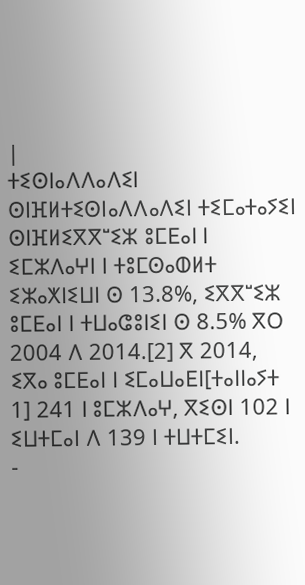|
ⵜⵉⵙⵏⴰⴷⴷⴰⴷⵉⵏ
ⵙⵏⴼⵍⵜⵉⵙⵏⴰⴷⴷⴰⴷⵉⵏ ⵜⵉⵎⴰⵜⴰⵢⵉⵏ
ⵙⵏⴼⵍⵉⴳⴳⵯⵉⵣ ⵓⵎⴹⴰⵏ ⵏ ⵉⵎⵣⴷⴰⵖⵏ ⵏ ⵜⵓⵎⵙⴰⵀⵍⵜ ⵉⵣⴰⵅⵏⵉⵡⵏ ⵙ 13.8%, ⵉⴳⴳⵯⵉⵣ ⵓⵎⴹⴰⵏ ⵏ ⵜⵡⴰⵛⵓⵏⵉⵏ ⵙ 8.5% ⴳⵔ 2004 ⴷ 2014.[2] ⴳ 2014, ⵉⴳⴰ ⵓⵎⴹⴰⵏ ⵏ ⵉⵎⴰⵡⴰⴹⵏ[ⵜⴰⵏⵏⴰⵢⵜ 1] 241 ⵏ ⵓⵎⵣⴷⴰⵖ, ⴳⵉⵙⵏ 102 ⵏ ⵉⵡⵜⵎⴰⵏ ⴷ 139 ⵏ ⵜⵡⵜⵎⵉⵏ.
-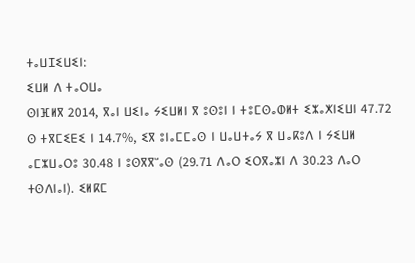ⵜⴰⵡⵊⵉⵡⵉⵏ:
ⵉⵡⵍ ⴷ ⵜⴰⵔⵡⴰ
ⵙⵏⴼⵍⴳ 2014, ⴳⴰⵏ ⵡⵉⵏⴰ ⵢⵉⵡⵍⵏ ⴳ ⵓⵙⵓⵏ ⵏ ⵜⵓⵎⵙⴰⵀⵍⵜ ⵉⵣⴰⵅⵏⵉⵡⵏ 47.72 ⵙ ⵜⴳⵎⵉⴹⵉ ⵏ 14.7%, ⵉⴳ ⵓⵏⴰⵎⵎⴰⵙ ⵏ ⵡⴰⵡⵜⴰⵢ ⴳ ⵡⴰⴽⵓⴷ ⵏ ⵢⵉⵡⵍ ⴰⵎⵣⵡⴰⵔⵓ 30.48 ⵏ ⵓⵙⴳⴳⵯⴰⵙ (29.71 ⴷⴰⵔ ⵉⵔⴳⴰⵣⵏ ⴷ 30.23 ⴷⴰⵔ ⵜⵙⴷⵏⴰⵏ). ⵉⵍⴽⵎ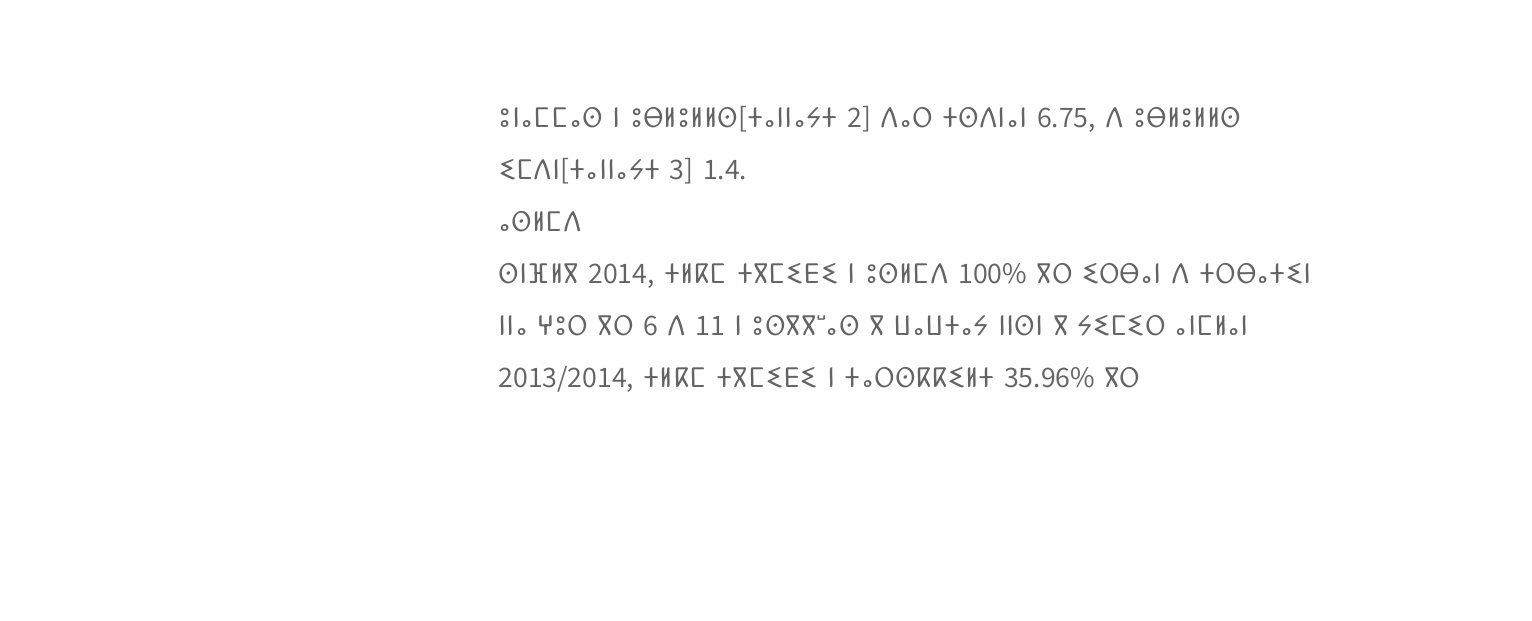ⵓⵏⴰⵎⵎⴰⵙ ⵏ ⵓⴱⵍⵓⵍⵍⵙ[ⵜⴰⵏⵏⴰⵢⵜ 2] ⴷⴰⵔ ⵜⵙⴷⵏⴰⵏ 6.75, ⴷ ⵓⴱⵍⵓⵍⵍⵙ ⵉⵎⴷⵏ[ⵜⴰⵏⵏⴰⵢⵜ 3] 1.4.
ⴰⵙⵍⵎⴷ
ⵙⵏⴼⵍⴳ 2014, ⵜⵍⴽⵎ ⵜⴳⵎⵉⴹⵉ ⵏ ⵓⵙⵍⵎⴷ 100% ⴳⵔ ⵉⵔⴱⴰⵏ ⴷ ⵜⵔⴱⴰⵜⵉⵏ ⵏⵏⴰ ⵖⵓⵔ ⴳⵔ 6 ⴷ 11 ⵏ ⵓⵙⴳⴳⵯⴰⵙ ⴳ ⵡⴰⵡⵜⴰⵢ ⵏⵏⵙⵏ ⴳ ⵢⵉⵎⵉⵔ ⴰⵏⵎⵍⴰⵏ 2013/2014, ⵜⵍⴽⵎ ⵜⴳⵎⵉⴹⵉ ⵏ ⵜⴰⵔⵙⴽⴽⵉⵍⵜ 35.96% ⴳⵔ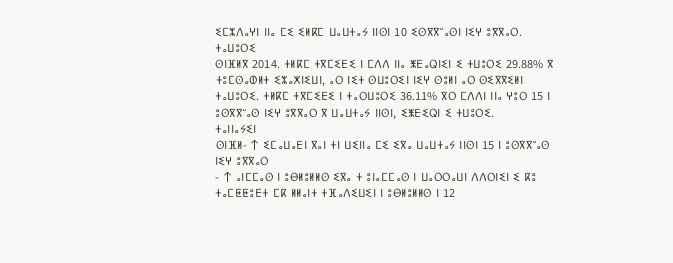ⵉⵎⵣⴷⴰⵖⵏ ⵏⵏⴰ ⵎⵉ ⵉⵍⴽⵎ ⵡⴰⵡⵜⴰⵢ ⵏⵏⵙⵏ 10 ⵉⵙⴳⴳⵯⴰⵙⵏ ⵏⵉⵖ ⵓⴳⴳⴰⵔ.
ⵜⴰⵡⵓⵔⵉ
ⵙⵏⴼⵍⴳ 2014. ⵜⵍⴽⵎ ⵜⴳⵎⵉⴹⵉ ⵏ ⵎⴷⴷ ⵏⵏⴰ ⵥⴹⴰⵕⵏⵉⵏ ⵉ ⵜⵡⵓⵔⵉ 29.88% ⴳ ⵜⵓⵎⵙⴰⵀⵍⵜ ⵉⵣⴰⵅⵏⵉⵡⵏ, ⴰⵔ ⵏⵉⵜ ⵙⵡⵓⵔⵉⵏ ⵏⵉⵖ ⵙⵓⵍⵏ ⴰⵔ ⵙⵉⴳⴳⵉⵍⵏ ⵜⴰⵡⵓⵔⵉ. ⵜⵍⴽⵎ ⵜⴳⵎⵉⴹⵉ ⵏ ⵜⴰⵔⵡⵓⵔⵉ 36.11% ⴳⵔ ⵎⴷⴷⵏ ⵏⵏⴰ ⵖⵓⵔ 15 ⵏ ⵓⵙⴳⴳⵯⴰⵙ ⵏⵉⵖ ⵓⴳⴳⴰⵔ ⴳ ⵡⴰⵡⵜⴰⵢ ⵏⵏⵙⵏ, ⵉⵥⴹⵉⵕⵏ ⵉ ⵜⵡⵓⵔⵉ.
ⵜⴰⵏⵏⴰⵢⵉⵏ
ⵙⵏⴼⵍ- ↑ ⵉⵎⴰⵡⴰⴹⵏ ⴳⴰⵏ ⵜⵏ ⵡⵉⵏⵏⴰ ⵎⵉ ⵉⴳⴰ ⵡⴰⵡⵜⴰⵢ ⵏⵏⵙⵏ 15 ⵏ ⵓⵙⴳⴳⵯⴰⵙ ⵏⵉⵖ ⵓⴳⴳⴰⵔ
- ↑ ⴰⵏⵎⵎⴰⵙ ⵏ ⵓⴱⵍⵓⵍⵍⵙ ⵉⴳⴰ ⵜ ⵓⵏⴰⵎⵎⴰⵙ ⵏ ⵡⴰⵔⵔⴰⵡⵏ ⴷⴷⵔⵏⵉⵏ ⵉ ⴽⵓ ⵜⴰⵎⵟⵟⵓⴹⵜ ⵎⴽ ⵍⵍⴰⵏⵜ ⵜⴼⴰⴷⵉⵡⵉⵏ ⵏ ⵓⴱⵍⵓⵍⵍⵙ ⵏ 12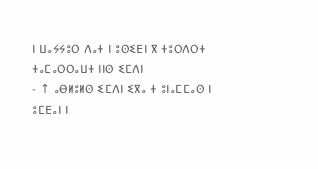ⵏ ⵡⴰⵢⵢⵓⵔ ⴷⴰⵜ ⵏ ⵓⵙⵉⴹⵏ ⴳ ⵜⵓⵔⴷⵔⵜ ⵜⴰⵎⴰⵔⵔⴰⵡⵜ ⵏⵏⵙ ⵉⵎⴷⵏ
- ↑ ⴰⴱⵍⵓⵍⵙ ⵉⵎⴷⵏ ⵉⴳⴰ ⵜ ⵓⵏⴰⵎⵎⴰⵙ ⵏ ⵓⵎⴹⴰⵏ ⵏ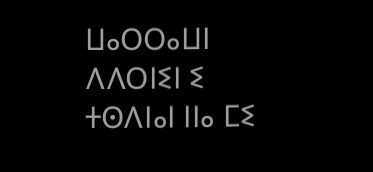ⵡⴰⵔⵔⴰⵡⵏ ⴷⴷⵔⵏⵉⵏ ⵉ ⵜⵙⴷⵏⴰⵏ ⵏⵏⴰ ⵎⵉ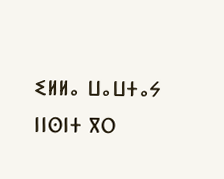ⵉⵍⵍⴰ ⵡⴰⵡⵜⴰⵢ ⵏⵏⵙⵏⵜ ⴳⵔ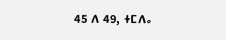45 ⴷ 49, ⵜⵎⴷⴰ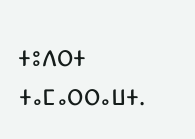ⵜⵓⴷⵔⵜ ⵜⴰⵎⴰⵔⵔⴰⵡⵜ.